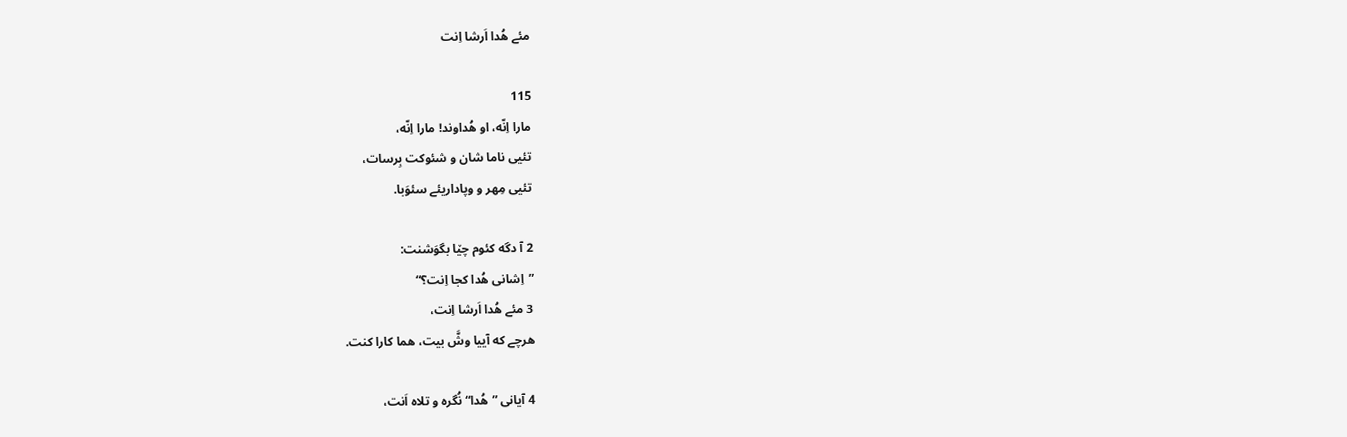مئے هُدا اَرشا اِنت

115
مارا اِنّه، او هُداوند! مارا اِنّه،
تئیی ناما شان و شئوکت بِرسات،
تئیی مِهر و وپاداریئے سئوَبا.

2 آ دگه کئوم چێا بگوَشنت:
”اِشانی هُدا کجا اِنت؟“
3 مئے هُدا اَرشا اِنت،
هرچے که آییا وشَّ بیت، هما کارا کنت.

4 آیانی ”هُدا“ نُگره و تلاه اَنت،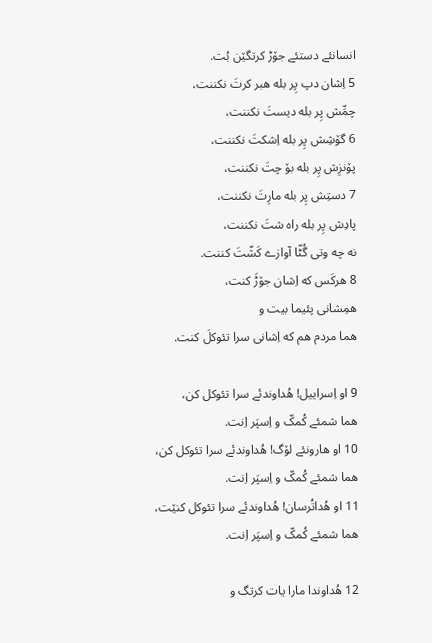انسانئے دستئے جۆڑ کرتگێن بُت.
5 اِشان دپ پِر بله هبر کرتَ نکننت،
چمِّش پِر بله دیستَ نکننت،
6 گۆشِش پِر بله اِشکتَ نکننت،
پۆنزِش پِر بله بۆ چتَ نکننت،
7 دستِش پِر بله مارِتَ نکننت،
پادِش پِر بله راه شتَ نکننت،
نه چه وتی گُٹّا آوازے کَشّتَ کننت.
8 هرکَس که اِشان جۆڑَ کنت،
همِشانی پئیما بیت و
هما مردم هم که اِشانی سرا تئوکلَ کنت.

9 او اِسراییل! هُداوندئے سرا تئوکل کن،
هما شمئے کُمکّ و اِسپَر اِنت.
10 او هارونئے لۆگ! هُداوندئے سرا تئوکل کن،
هما شمئے کُمکّ و اِسپَر اِنت.
11 او هُداتُرسان! هُداوندئے سرا تئوکل کنێت،
هما شمئے کُمکّ و اِسپَر اِنت.

12 هُداوندا مارا یات کرتگ و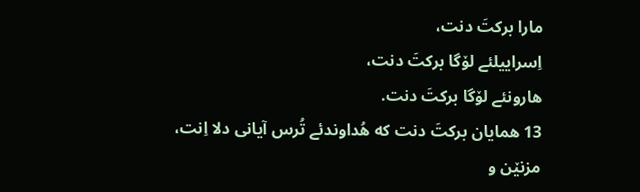مارا برکتَ دنت،
اِسراییلئے لۆگا برکتَ دنت،
هارونئے لۆگا برکتَ دنت.
13 همایان برکتَ دنت که هُداوندئے تُرس آیانی دلا اِنت،
مزنێن و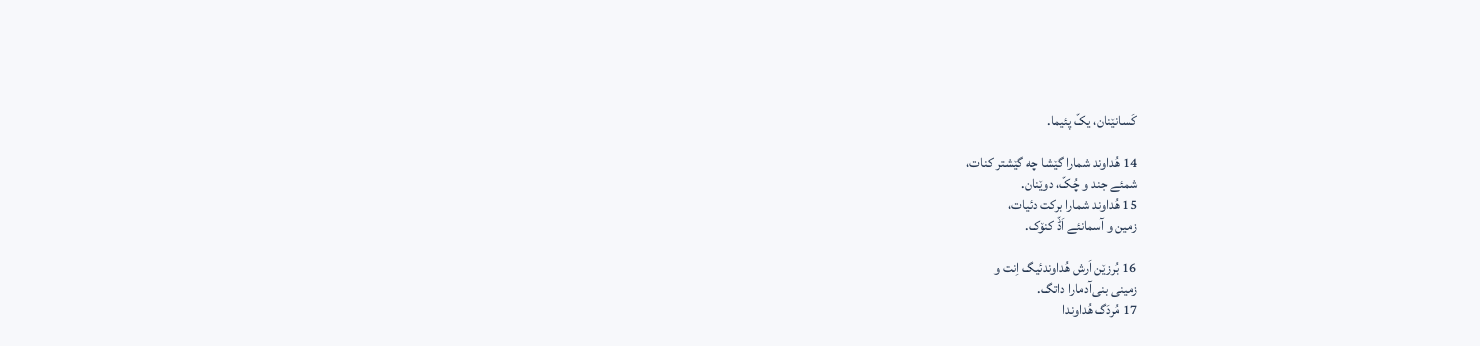کَسانێنان، یکّ پئیما.

14 هُداوند شمارا گێشا چه گێشتر کنات،
شمئے جند و چُکّ، دوێنان.
15 هُداوند شمارا برکت دئیات،
زمین و آسمانئے اَڈّ کنۆک.

16 بُرزێن اَرش هُداوندئیگ اِنت و
زمینی بنی‌آدمارا داتگ.
17 مُردَگ هُداوندا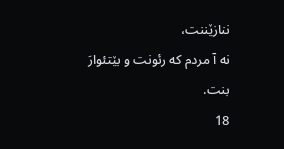ننازێننت،
نه آ مردم که رئونت و بێتئوارَ بنت.
18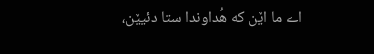اے ما اێن که هُداوندا ستا دئیێن،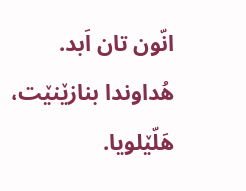انّون تان اَبد.
هُداوندا بنازێنێت، هَلّێلویا.